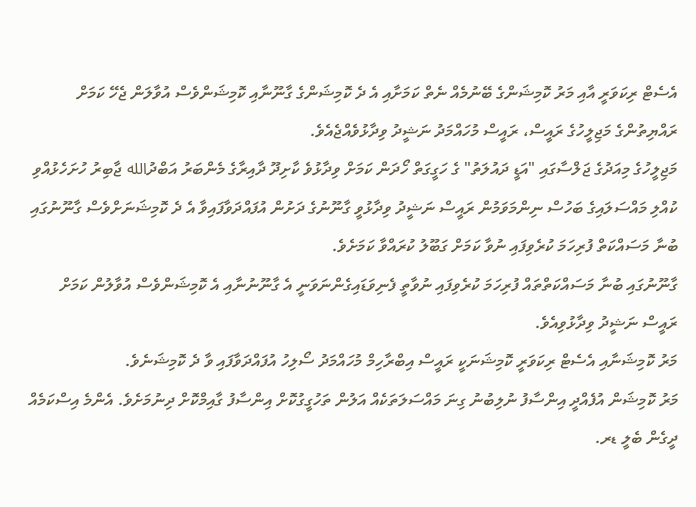އެސެޓް ރިކަވަރީ އާއި މަރު ކޮމިޝަންގެ ބޭނުމެއް ނެތް ކަމަށާއި އެ ދެ ކޮމިޝަންގެ ގާނޫނާއި ކޮމިޝަންވެސް އުވާލަން ޖެހޭ ކަމަށް ރައްޔިތުންގެ މަޖިލީހުގެ ރައީސް، ރައީސް މުހައްމަދު ނަޝީދު ވިދާޅުވެއްޖެއެވެ.
މަޖިލީހުގެ މިއަދުގެ ޖަލްސާގައި "އަޑީ ދައުލަތު" ގެ ހަގީގަތް ހޯދަން ކަމަށް ވިދާޅުވެ ކާށިދޫ ދާއިރާގެ މެންބަރު އަބްދުالله ޖާބިރު ހުށަހެޅުއްވި ކުއްލި މައްސަލައިގެ ބަހުސް ނިންމަވަމުން ރައީސް ނަޝީދު ވިދާޅުވީ ގާނޫނުގެ ދަށުން އުފައްދަވާފައިވާ އެ ދެ ކޮމިޝަނަށްވެސް ގާނޫނުގައި ބުނާ މަސައްކަތް ފުރިހަމަ ކުރެވިފައި ނުވާ ކަމަށް ގަބޫލު ކުރައްވާ ކަމަށެވެ.
ގާނޫނުގައި ބުނާ މަސައްކަތްތައް ފުރިހަމަ ކުރެވިފައި ނުވާތީ ފެނިވަޑައިގެންނަވަނީ އެ ގާނޫނުނާއި އެ ކޮމިޝަންވެސް އުވާލުން ކަމަށް ރައީސް ނަޝީދު ވިދާޅުވިއެވެ.
މަރު ކޮމިޝަނާއި އެސެޓް ރިކަވަރީ ކޮމިޝަނަކީ ރައީސް އިބްރާހިމް މުހައްމަދު ސޯލިހު އުފައްދަވާފައި ވާ ދެ ކޮމިޝަނެވެ.
މަރު ކޮމިޝަން އުފެއްދީ އިންސާފު ނުލިބުނު ގިނަ މައްސަލަތަކެއް އަލުން ތަހުގީގުކޮށް އިންސާފު ގާއިމްކޮށް ދިނުމަށެވެ. އެންމެ އިސްކަމެއް ދީގެން ބެލީ ޑރ.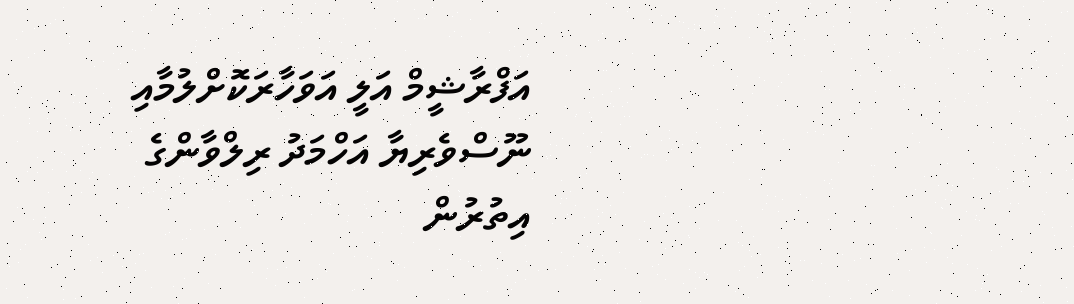އަފްރާޝީމް އަލީ އަވަހާރަކޮށްލުމާއި ނޫސްވެރިޔާ އަހްމަދު ރިލްވާންގެ އިތުރުން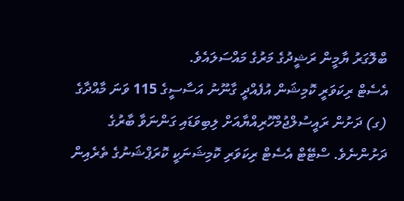ބްލޮގަރު ޔާމީން ރަޝީދުގެ މަރުގެ މައްސަލައެވެ.
އެސެޓް ރިކަވަރީ ކޮމިޝަން އުފެއްދީ ގާނޫނު އަސާސީގެ 115 ވަނަ މާއްދާގެ (ގ) ދަށުން ރައީސުލްޖުމްހޫރިއްޔާއަށް ލިބިވަޑައި ގަންނަވާ ބާރުގެ ދަށުންނެވެ. ސްޓޭޓް އެސެޓް ރިކަވަރި ކޮމިޝަނަކީ ކޮރަޕްޝަނުގެ ތެރެއިން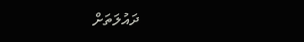ދައުލަތަށް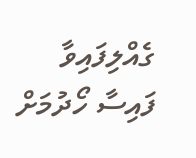ގެއްލިފައިވާ ފައިސާ ހޯދުމަށް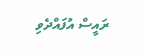ރައީސް އުފައްދެވި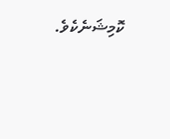ކޮމިޝަނެކެވެ.